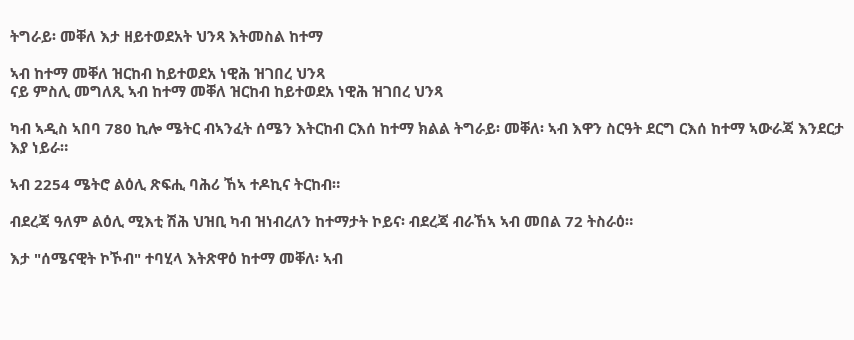ትግራይ፡ መቐለ እታ ዘይተወደአት ህንጻ እትመስል ከተማ

ኣብ ከተማ መቐለ ዝርከብ ከይተወደአ ነዊሕ ዝገበረ ህንጻ
ናይ ምስሊ መግለጺ ኣብ ከተማ መቐለ ዝርከብ ከይተወደአ ነዊሕ ዝገበረ ህንጻ

ካብ ኣዲስ ኣበባ 780 ኪሎ ሜትር ብኣንፈት ሰሜን እትርከብ ርእሰ ከተማ ክልል ትግራይ፡ መቐለ፡ ኣብ እዋን ስርዓት ደርግ ርእሰ ከተማ ኣውራጃ እንደርታ እያ ነይራ።

ኣብ 2254 ሜትሮ ልዕሊ ጽፍሒ ባሕሪ ኸኣ ተዶኪና ትርከብ።

ብደረጃ ዓለም ልዕሊ ሚእቲ ሽሕ ህዝቢ ካብ ዝነብረለን ከተማታት ኮይና፡ ብደረጃ ብራኸኣ ኣብ መበል 72 ትስራዕ።

እታ "ሰሜናዊት ኮኾብ" ተባሂላ እትጽዋዕ ከተማ መቐለ፡ ኣብ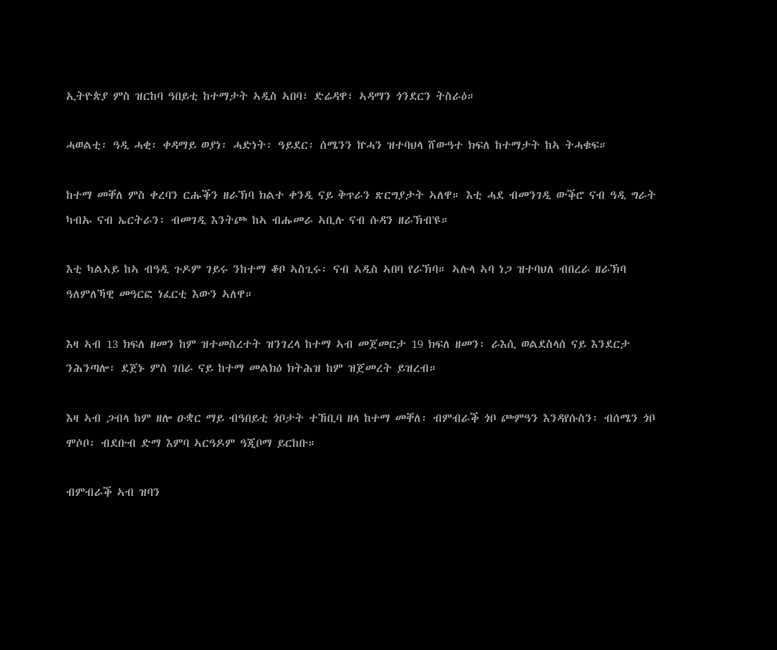ኢትዮጵያ ምስ ዝርከባ ዓበይቲ ከተማታት ኣዲስ ኣበባ፣ ድሬዳዋ፣ ኣዳማን ጎንደርን ትስራዕ።

ሓወልቲ፡ ዓዲ ሓቂ፡ ቀዳማይ ወያነ፡ ሓድነት፡ ዓይደር፡ ሰሜንን ኵሓን ዝተባህላ ሸውዓተ ክፍለ ከተማታት ከኣ ትሓቁፍ።

ከተማ መቐለ ምስ ቀረባን ርሑቕን ዘራኽባ ክልተ ቀንዲ ናይ ቅጥራን ጽርግያታት ኣለዋ። እቲ ሓደ ብመንገዲ ውቕሮ ናብ ዓዲ ግራት ካብኡ ናብ ኤርትራን፡ ብመገዲ እንትጮ ከኣ ብሑመራ ኣቢሉ ናብ ሱዳን ዘራኽብ'ዩ።

እቲ ካልኣይ ከኣ ብዓዲ ጉዶም ገይሩ ንከተማ ቆቦ ኣስጊሩ፡ ናብ ኣዲስ ኣበባ የራኽባ። ኣሉላ ኣባ ነጋ ዝተባህለ ብበረራ ዘራኽባ ዓለምለኻዊ መዓርፎ ነፈርቲ እውን ኣለዋ።

እዛ ኣብ 13 ክፍለ ዘመን ከም ዝተመስረተት ዝንገረላ ከተማ ኣብ መጀመርታ 19 ክፍለ ዘመን፡ ራእሲ ወልደስላሰ ናይ እንደርታ ንሕንጣሎ፡ ደጀኑ ምስ ገበራ ናይ ከተማ መልክዕ ክትሕዝ ከም ዝጀመረት ይዝረብ።

እዛ ኣብ ጋብላ ከም ዘሎ ዑቋር ማይ ብዓበይቲ ጎቦታት ተኸቢባ ዘላ ከተማ መቐለ፡ ብምብራቕ ጎቦ ጮምዓን እንዳየሱስን፡ ብሰሜን ጎቦ ሞሶቦ፡ ብደቡብ ድማ እምባ ኣርዓዶም ዓጂቦማ ይርከቡ።

ብምብራቕ ኣብ ዝባን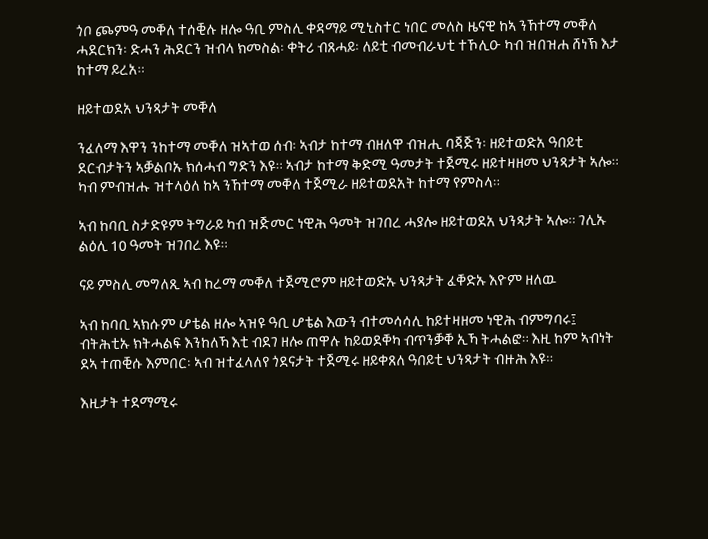ጎቦ ጮምዓ መቐለ ተሰቒሉ ዘሎ ዓቢ ምስሊ ቀዳማይ ሚኒስተር ነበር መለስ ዜናዊ ከኣ ንኸተማ መቐለ ሓደርክን፡ ድሓን ሕደርን ዝብላ ክመስል፡ ቀትሪ ብጸሓይ፡ ለይቲ ብመብራህቲ ተኾሊዑ ካብ ዝበዝሐ ሸነኽ እታ ከተማ ይረአ።

ዘይተወደአ ህንጻታት መቐለ

ንፈለማ እዋን ንከተማ መቐለ ዝኣተወ ሰብ፡ ኣብታ ከተማ ብዘለዋ ብዝሒ ባጃጅን፡ ዘይተወድአ ዓበይቲ ደርብታትን ኣቓልቦኡ ክሰሓብ ግድን እዩ። ኣብታ ከተማ ቅድሚ ዓመታት ተጀሚሩ ዘይተዛዘመ ህንጻታት ኣሎ። ካብ ምብዝሑ ዝተላዕለ ከኣ ንኸተማ መቐለ ተጀሚራ ዘይተወደአት ከተማ የምስላ።

ኣብ ከባቢ ስታድዩም ትግራይ ካብ ዝጅመር ነዊሕ ዓመት ዝገበረ ሓያሎ ዘይተወደአ ህንጻታት ኣሎ። ገሊኡ ልዕሊ 10 ዓመት ዝገበረ እዩ።

ናይ ምስሊ መግለጺ ኣብ ከረማ መቐለ ተጀሚሮም ዘይተወድኡ ህንጻታት ፈቐድኡ እዮም ዘለዉ

ኣብ ከባቢ ኣክሱም ሆቴል ዘሎ ኣዝዩ ዓቢ ሆቴል እውን ብተመሳሳሊ ከይተዛዘመ ነዊሕ ብምግባሩ፤ ብትሕቲኡ ክትሓልፍ እንከለኻ እቲ ብደገ ዘሎ ጠዋሉ ከይወደቐካ ብጥንቓቐ ኢኻ ትሓልፎ። እዚ ከም ኣብነት ደኣ ተጠቒሱ እምበር፡ ኣብ ዝተፈላለየ ጎደናታት ተጀሚሩ ዘይቀጸለ ዓበይቲ ህንጻታት ብዙሕ እዩ።

እዚታት ተደማሚሩ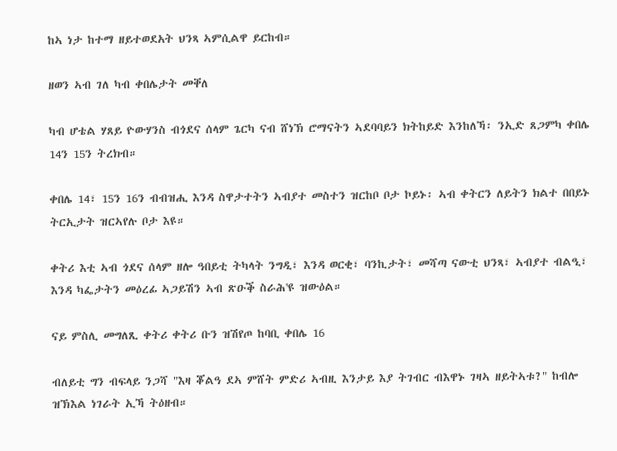ከኣ ነታ ከተማ ዘይተወደአት ህንጻ ኣምሲልዋ ይርከብ።

ዘወን ኣብ ገለ ካብ ቀበሌታት መቐለ

ካብ ሆቴል ሃጸይ ዮውሃንስ ብጎደና ሰላም ጌርካ ናብ ሸነኽ ሮማናትን ኣደባባይን ክትከይድ እንከለኻ፡ ንኢድ ጸጋምካ ቀበሌ 14ን 15ን ትረክብ።

ቀበሌ 14፣ 15ን 16ን ብብዝሒ እንዳ ስዋታተትን ኣብያተ መስተን ዝርከቦ ቦታ ኮይኑ፡ ኣብ ቀትርን ለይትን ክልተ በበይኑ ትርኢታት ዝርኣየሉ ቦታ እዩ።

ቀትሪ እቲ ኣብ ጎደና ሰላም ዘሎ ዓበይቲ ትካላት ንግዲ፣ እንዳ ወርቂ፣ ባንኪታት፣ መሻጣ ናውቲ ህንጻ፣ ኣብያተ ብልዒ፣ እንዳ ካፌታትን መዕረፊ ኣጋይሽን ኣብ ጽዑቕ ስራሕ'ዩ ዝውዕል።

ናይ ምስሊ መግለጺ ቀትሪ ቀትሪ ቡን ዝሽየጦ ከባቢ ቀበሌ 16

ብለይቲ ግን ብፍላይ ንጋሻ "እዛ ቖልዓ ደኣ ምሸት ምድሪ ኣብዚ እንታይ እያ ትገብር ብእዋኑ ገዛኣ ዘይትኣቱ?" ከብሎ ዝኽእል ነገራት ኢኻ ትዕዘብ።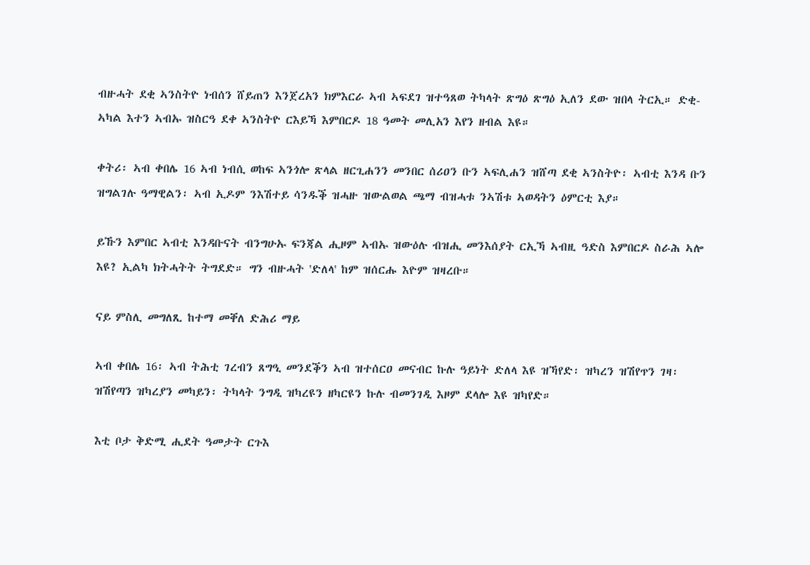ብዙሓት ደቂ ኣንስትዮ ነብሰን ሸይጠን እንጀረአን ክምእርራ ኣብ ኣፍደገ ዝተዓጸወ ትካላት ጽግዕ ጽግዕ ኢለን ደው ዝበላ ትርኢ። ድቂ-ኣካል እተን ኣብኡ ዝስርዓ ደቀ ኣንስትዮ ርእይኻ እምበርዶ 18 ዓመት መሊአን እየን ዘብል እዩ።

ቀትሪ፡ ኣብ ቀበሌ 16 ኣብ ነብሲ ወከፍ ኣንጎሎ ጽላል ዘርጊሐንን መንበር ሰሪዐን ቡን ኣፍሊሐን ዝሸጣ ደቂ ኣንስትዮ፡ ኣብቲ እንዳ ቡን ዝግልገሉ ዓማዊልን፡ ኣብ ኢዶም ንእሽተይ ሳንዱቕ ዝሓዙ ዝውልወል ጫማ ብዝሓቱ ንኣሽቱ ኣወዳትን ዕምርቲ እያ።

ይኹን እምበር ኣብቲ እንዳቡናት ብንግሁኡ ፍንጃል ሒዞም ኣብኡ ዝውዕሉ ብዝሒ መንእሰያት ርኢኻ ኣብዚ ዓድስ እምበርዶ ስራሕ ኣሎ እዩ? ኢልካ ክትሓትት ትግደድ። ግን ብዙሓት 'ድለላ' ከም ዝሰርሑ እዮም ዝዛረቡ።

ናይ ምስሊ መግለጺ ከተማ መቐለ ድሕሪ ማይ

ኣብ ቀበሌ 16፡ ኣብ ትሕቲ ገረብን ጸግዒ መንደቕን ኣብ ዝተሰርዐ መናብር ኩሉ ዓይነት ድለላ እዩ ዝኻየድ፡ ዝካረን ዝሽየጥን ገዛ፡ ዝሽየጣን ዝካረያን መካይን፡ ትካላት ንግዲ ዝካረዩን ዘካርዩን ኩሉ ብመንገዲ እዞም ደላሎ እዩ ዝካየድ።

እቲ ቦታ ቅድሚ ሒደት ዓመታት ርጉእ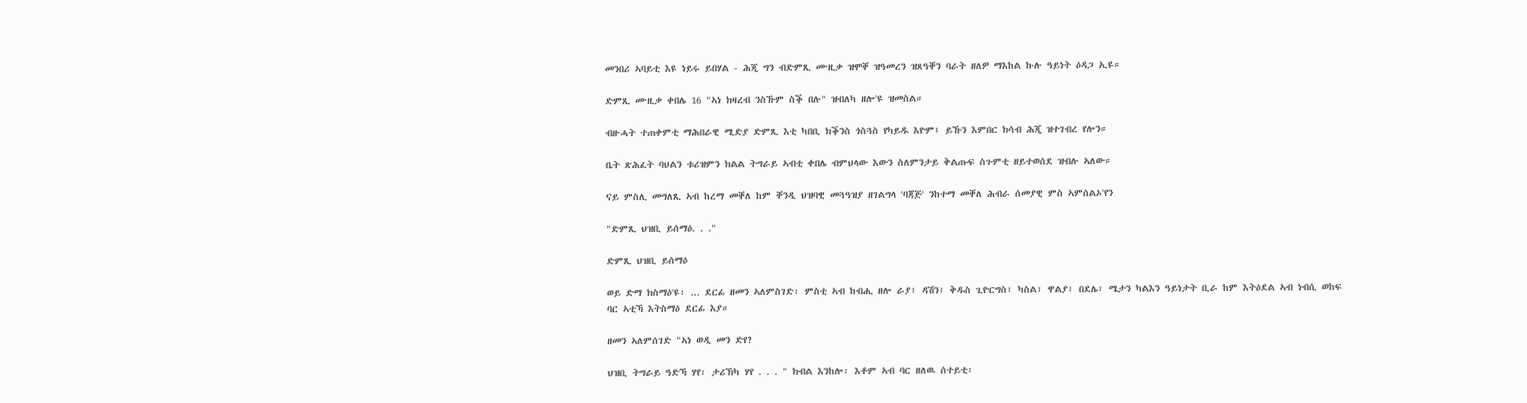መንበሪ ኣባይቲ እዩ ነይሩ ይበሃል - ሕጂ ግን ብድምጺ ሙዚቃ ዝሞቐ ዝዓመረን ዝጸዓቐን ባራት ዘለዎ ማእከል ኩሉ ዓይነት ዕዳጋ ኢዩ።

ድምጺ ሙዚቃ ቀበሌ 16 "ኣነ ክዛረብ ንስኹም ስቕ በሉ" ዝብለካ ዘሎ'ዩ ዝመስል።

ብዙሓት ተጠቀምቲ ማሕበራዊ ሚድያ ድምጺ እቲ ካበቢ ክቕንስ ጎስጓስ የካይዱ እዮም፤ ይኹን እምበር ክሳብ ሕጂ ዝተገብረ የሎን።

ቤት ጽሕፈት ባህልን ቱሪዝምን ክልል ትግራይ ኣብቲ ቀበሌ ብምህላው እውን ስለምንታይ ቅልጡፍ ስጉምቲ ዘይተወሰደ ዝብሉ ኣለው።

ናይ ምስሊ መግለጺ ኣብ ከረማ መቐለ ከም ቐንዲ ህዝባዊ መጓዓዝያ ዘገልግላ 'ባጃጅ' ንከተማ መቐለ ሕብራ ሰመያዊ ምስ ኣምሰልኦ'የን

"ድምጺ ህዝቢ ይሰማዕ. . ."

ድምጺ ህዝቢ ይሰማዕ

ወይ ድማ ክስማዕ'ዩ፡ ... ደርፊ ዘመን ኣለምስገድ፡ ምስቲ ኣብ ከብሒ ዘሎ ራያ፣ ዳሽን፣ ቅዱስ ጊዮርግስ፣ ካስል፣ ዋልያ፣ በደሌ፣ ሜታን ካልእን ዓይነታት ቢራ ከም እትዕደል ኣብ ነብሲ ወከፍ ባር ኣቲኻ እትስማዕ ደርፊ እያ።

ዘመን ኣለምሰገድ "ኣነ ወዲ መን ድየ?

ህዝቢ ትግራይ ዓድኻ ሃየ፡ ታሪኽካ ሃየ . . . " ክብል እንከሎ፡ እቶም ኣብ ባር ዘለዉ ሰተይቲ፡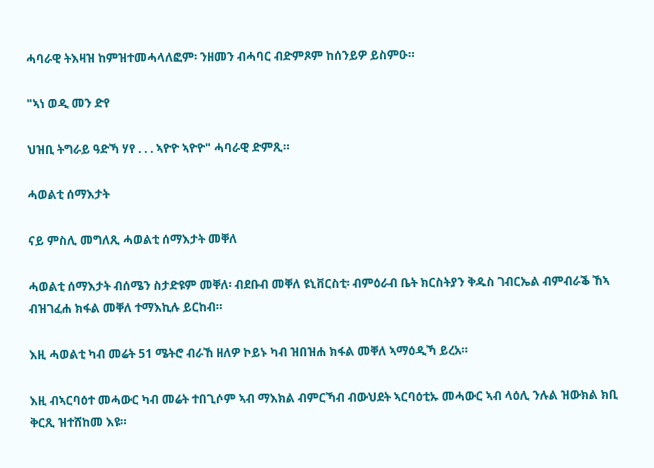ሓባራዊ ትእዛዝ ከምዝተመሓላለፎም፡ ንዘመን ብሓባር ብድምጾም ከሰንይዎ ይስምዑ።

"ኣነ ወዲ መን ድየ

ህዝቢ ትግራይ ዓድኻ ሃየ . . . ኣዮዮ ኣዮዮ" ሓባራዊ ድምጺ።

ሓወልቲ ሰማእታት

ናይ ምስሊ መግለጺ ሓወልቲ ሰማእታት መቐለ

ሓወልቲ ሰማእታት ብሰሜን ስታድዩም መቐለ፡ ብደቡብ መቐለ ዩኒቨርስቲ፡ ብምዕራብ ቤት ክርስትያን ቅዱስ ገብርኤል ብምብራቕ ኸኣ ብዝገፈሐ ክፋል መቐለ ተማእኪሉ ይርከብ።

እዚ ሓወልቲ ካብ መሬት 51 ሜትሮ ብራኸ ዘለዎ ኮይኑ ካብ ዝበዝሐ ክፋል መቐለ ኣማዕዲኻ ይረአ።

እዚ ብኣርባዕተ መሓውር ካብ መሬት ተበጊሶም ኣብ ማእክል ብምርኻብ ብውህደት ኣርባዕቲኡ መሓውር ኣብ ላዕሊ ንሉል ዝውክል ክቢ ቅርጺ ዝተሸከመ እዩ።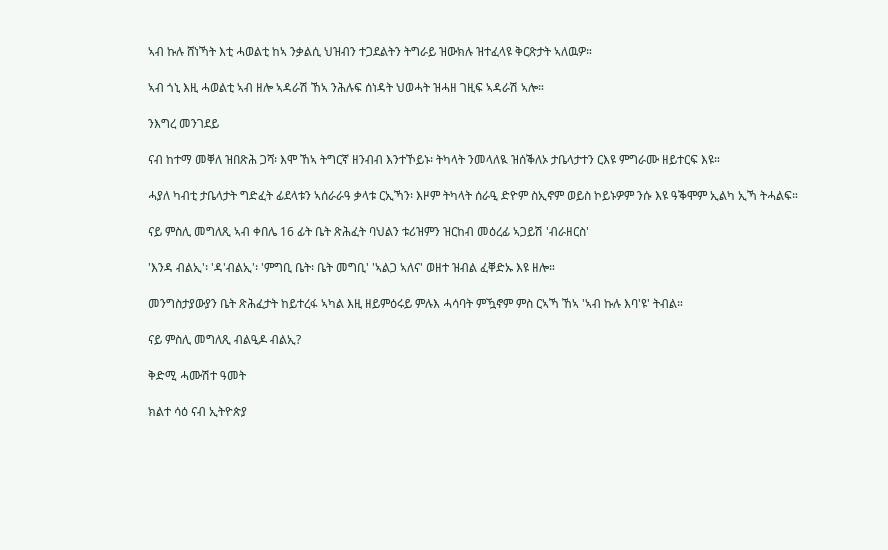ኣብ ኩሉ ሸነኻት እቲ ሓወልቲ ከኣ ንቃልሲ ህዝብን ተጋደልትን ትግራይ ዝውክሉ ዝተፈላዩ ቅርጽታት ኣለዉዎ።

ኣብ ጎኒ እዚ ሓወልቲ ኣብ ዘሎ ኣዳራሽ ኸኣ ንሕሉፍ ሰነዳት ህወሓት ዝሓዘ ገዚፍ ኣዳራሽ ኣሎ።

ንእግረ መንገደይ

ናብ ከተማ መቐለ ዝበጽሕ ጋሻ፡ እሞ ኸኣ ትግርኛ ዘንብብ እንተኾይኑ፡ ትካላት ንመላለዪ ዝሰቕለኦ ታቤላታተን ርእዩ ምግራሙ ዘይተርፍ እዩ።

ሓያለ ካብቲ ታቤላታት ግድፈት ፊደላቱን ኣሰራራዓ ቃላቱ ርኢኻን፡ እዞም ትካላት ሰራዒ ድዮም ስኢኖም ወይስ ኮይኑዎም ንሱ እዩ ዓቕሞም ኢልካ ኢኻ ትሓልፍ።

ናይ ምስሊ መግለጺ ኣብ ቀበሌ 16 ፊት ቤት ጽሕፈት ባህልን ቱሪዝምን ዝርከብ መዕረፊ ኣጋይሽ 'ብራዘርስ'

'እንዳ ብልኢ'፡ 'ዳ'ብልኢ'፡ 'ምግቢ ቤት፡ ቤት መግቢ' 'ኣልጋ ኣለና' ወዘተ ዝብል ፈቐድኡ እዩ ዘሎ።

መንግስታያውያን ቤት ጽሕፈታት ከይተረፋ ኣካል እዚ ዘይምዕሩይ ምሉእ ሓሳባት ምዃኖም ምስ ርኣኻ ኸኣ 'ኣብ ኩሉ እባ'ዩ' ትብል።

ናይ ምስሊ መግለጺ ብልዒዶ ብልኢ?

ቅድሚ ሓሙሽተ ዓመት

ክልተ ሳዕ ናብ ኢትዮጵያ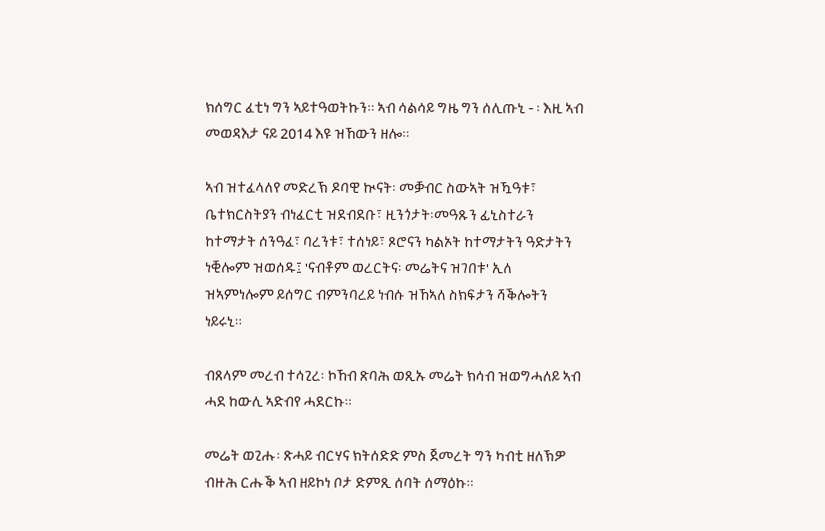ክሰግር ፈቲነ ግን ኣይተዓወትኩን። ኣብ ሳልሳይ ግዜ ግን ሰሊጡኒ - ፡ እዚ ኣብ መወዳእታ ናይ 2014 እዩ ዝኸውን ዘሎ።

ኣብ ዝተፈላለየ መድረኽ ዶባዊ ኲናት፡ መቓብር ስውኣት ዝዃዓቱ፣ ቤተክርስትያን ብነፈርቲ ዝደብደቡ፣ ዚንጎታት፡መዓጹን ፊኒስተራን ከተማታት ሰንዓፈ፣ ባረንቱ፣ ተሰነይ፣ ጾሮናን ካልኦት ከተማታትን ዓድታትን ነቒሎም ዝወሰዱ፤ 'ናብቶም ወረርትና፡ መሬትና ዝገበቱ' ኢለ ዝኣምነሎም ይሰግር ብምንባረይ ነብሱ ዝኸኣለ ስክፍታን ሻቕሎትን ነይሩኒ።

ብጸላም መረብ ተሳጊረ፡ ኮኸብ ጽባሕ ወጺኡ መሬት ክሳብ ዝወግሓለይ ኣብ ሓደ ከውሊ ኣድብየ ሓደርኩ።

መሬት ወጊሑ፡ ጽሓይ ብርሃና ክትሰድድ ምስ ጀመረት ግን ካብቲ ዘለኽዎ ብዙሕ ርሑቕ ኣብ ዘይኮነ ቦታ ድምጺ ሰባት ሰማዕኩ።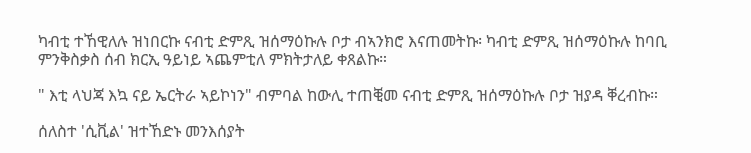ካብቲ ተኸዊለሉ ዝነበርኩ ናብቲ ድምጺ ዝሰማዕኩሉ ቦታ ብኣንክሮ እናጠመትኩ፡ ካብቲ ድምጺ ዝሰማዕኩሉ ከባቢ ምንቅስቃስ ሰብ ክርኢ ዓይነይ ኣጨምቲለ ምክትታለይ ቀጸልኩ።

" እቲ ላህጃ እኳ ናይ ኤርትራ ኣይኮነን" ብምባል ከውሊ ተጠቒመ ናብቲ ድምጺ ዝሰማዕኩሉ ቦታ ዝያዳ ቐረብኩ።

ሰለስተ 'ሲቪል' ዝተኸድኑ መንእሰያት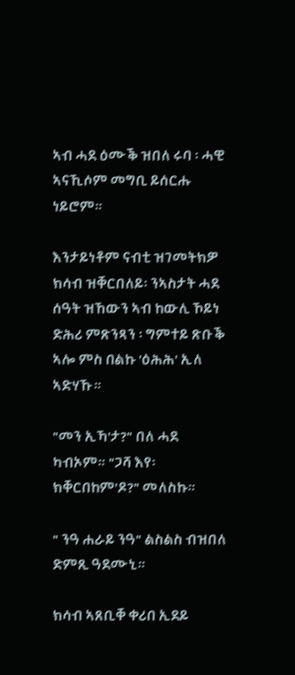ኣብ ሓደ ዕሙቕ ዝበለ ሩባ ፡ ሓዊ ኣናኺሶም መግቢ ይሰርሑ ነይሮም።

እንታይነቶም ናብቲ ዝገመትክዎ ክሳብ ዝቐርበለይ፡ ንኣስታት ሓደ ሰዓት ዝኸውን ኣብ ከውሊ ኾይነ ድሕሪ ምጽንጻን ፡ ግምተይ ጽቡቕ ኣሎ ምስ በልኩ 'ዕሕሕ' ኢለ ኣድሃኹ።

"መን ኢኻ'ታ?" በለ ሓደ ካብኦም። "ጋሻ እየ፡ ክቐርበከም'ዶ?" መለስኩ።

" ንዓ ሐራይ ንዓ" ልስልስ ብዝበለ ድምጺ ዓደሙኒ።

ክሳብ ኣጸቢቐ ቀሪበ ኢደይ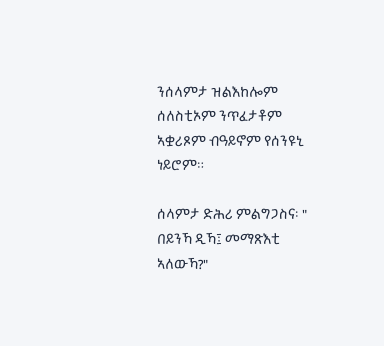ንሰላምታ ዝልእከሎም ሰለስቲኦም ንጥፈታቶም ኣቋሪጾም ብዓይኖም የሰንዩኒ ነይሮም።

ሰላምታ ድሕሪ ምልግጋስና፡ " በይንኻ ዲኻ፤ መማጽእቲ ኣለውኻ?"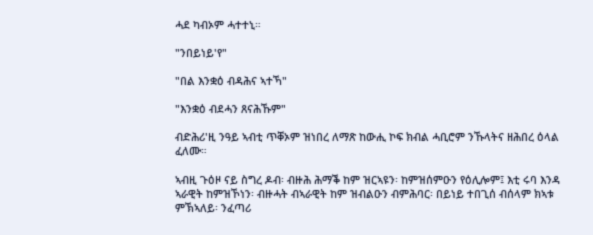ሓደ ካብኦም ሓተተኒ።

"ንበይነይ'የ"

"በል እንቋዕ ብዳሕና ኣተኻ"

"እንቋዕ ብደሓን ጸናሕኹም"

ብድሕሪ'ዚ ንዓይ ኣብቲ ጥቐኦም ዝነበረ ለማጽ ከውሒ ኮፍ ክብል ሓቢሮም ንኹላትና ዘሕበረ ዕላል ፈለሙ።

ኣብዚ ጉዕዞ ናይ ስግረ ዶብ፡ ብዙሕ ሕማቕ ከም ዝርኣዩን፡ ከምዝሰምዑን የዕሊሎም፤ እቲ ሩባ እንዳ ኣራዊት ከምዝኾነን፡ ብዙሓት ብኣራዊት ከም ዝብልዑን ብምሕባር፡ በይነይ ተበጊሰ ብሰላም ክኣቱ ምኽኣለይ፡ ንፈጣሪ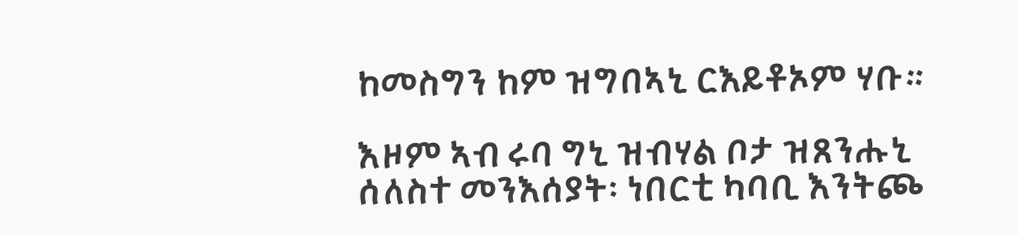ከመስግን ከም ዝግበኣኒ ርእይቶኦም ሃቡ።

እዞም ኣብ ሩባ ግኒ ዝብሃል ቦታ ዝጸንሑኒ ሰለስተ መንእሰያት፡ ነበርቲ ካባቢ እንትጮ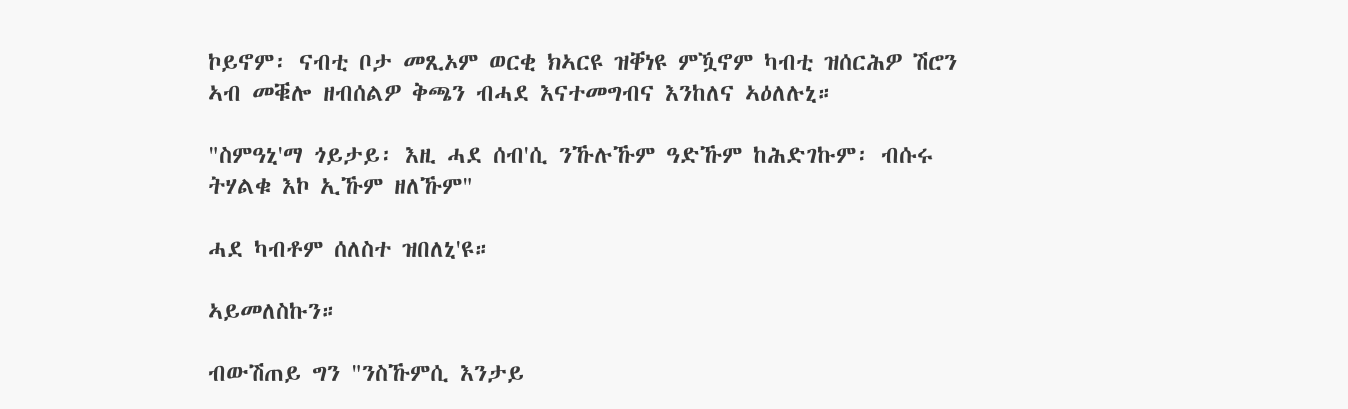ኮይኖም፡ ናብቲ ቦታ መጺኦም ወርቂ ክኣርዩ ዝቐነዩ ምዃኖም ካብቲ ዝሰርሕዎ ሽሮን ኣብ መቑሎ ዘብሰልዎ ቅጫን ብሓደ እናተመግብና እንከለና ኣዕለሉኒ።

"ስምዓኒ'ማ ጎይታይ፡ እዚ ሓደ ሰብ'ሲ ንኹሉኹም ዓድኹም ከሕድገኩም፡ ብሱሩ ትሃልቁ እኮ ኢኹም ዘለኹም"

ሓደ ካብቶም ሰለስተ ዝበለኒ'ዩ።

ኣይመለስኩን።

ብውሽጠይ ግን "ንስኹምሲ እንታይ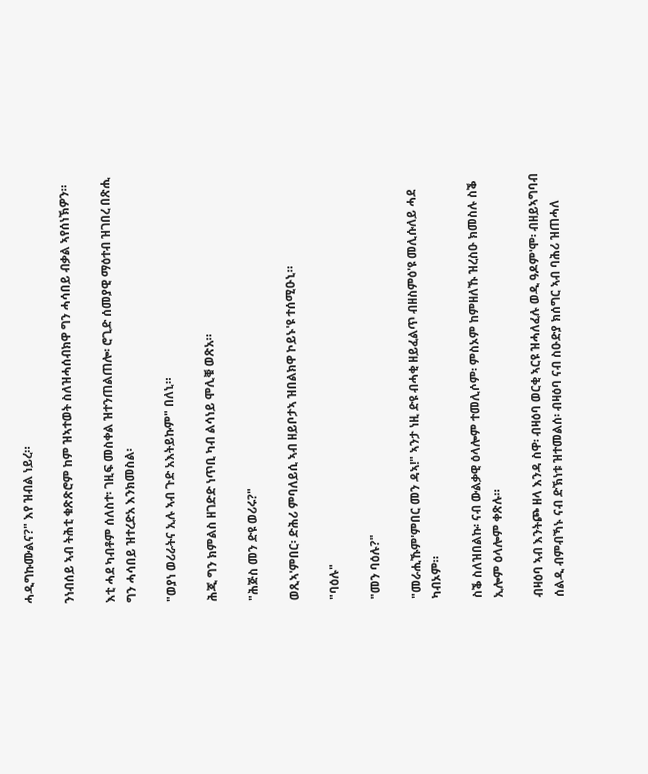ሓዲግኩሙልና?" እየ ዝብል ነይረ።

ንነብሰይ ኣብ ትሕቲ ቁጽጽሮም ከም ዝኣተወት ስለዝሓሰብክዋ ግን ሓሳበይ ብቃል ኣየሰነኽዎን።

እቲ ሓደ ካብቶም ሰለስተ፡ ገዚፍ መስቀል ዝተንጠልጠሎ፡ ሮጊድ ሰመያዊ ማዕተብ ዝገበረ በጽሒ ግን ሓሳበይ ዝተረድአ እንክመስል፡

"ወያነ ወሪራትና ኢሉ ኣብ ጉድ አእትይኩም" በለኒ።

ሕጂ ግን ክምልስ ዘገድድ ነጥቢ ካብ ልሳነይ ሞሊቑ ወጽአ።

"ሕጅስ መን ድዩ ወሪሩ?"

ወጺኣ'ምበር፡ ድሕሪ ምባለይሲ ኣብ ዘይቦታኣ ዝበልክዋ ኮይኑ'ዩ ተሰሚዑኒ።

"ባዕሉ"

"መን ባዕሉ?"

"መራሒኹም'ምበር መን ዳኣ!" ኣንታ ነዚ ድዩ ብሓቂ ዘይፈልጥ ብዘስምዕ'ዩ መሊሱለይ ሓደ ካብኦም።

ስቕ ስለዝበልኩ፡ ናብ ውልቃዊ ዕላሎም ተመሊሶም፡ ምስኦም ከምዘለኹ ዝረስዑ ክመስሉ ስቕ ኢሎም ዕላሎም ቀጽሉ።

ብዛዕባ ኣብ እንትጮ ዘላ እንዳ ስዋ፡ ብዛዕባ ወርቂ ኣርዩ ዝሓለፈሉ ወዲ ዓዶም'ሞ፡ ብዘይኣግባብ ሰልዲ ብምብኻኑ ናብ ድኽነቱ ዝተመልሰ፡ ብዛዕባ ናብ ስዑድያ ክሰግር ኣብ ባሕሪ ዝጠሓለ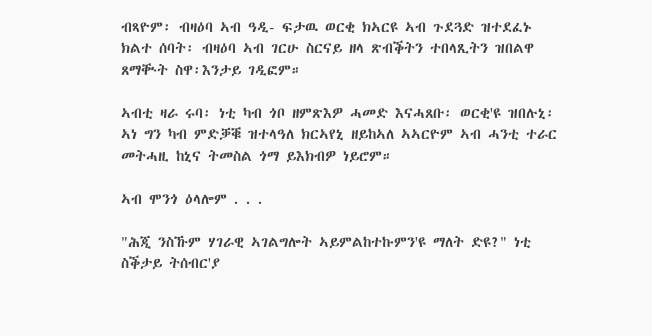ብጻዮም፡ ብዛዕባ ኣብ ዓዲ- ፍታዉ ወርቂ ክኣርዩ ኣብ ጉደጓድ ዝተደፈኑ ክልተ ሰባት፡ ብዛዕባ ኣብ ገርሁ ስርናይ ዘላ ጽብቕትን ተበላጺትን ዝበልዋ ጸማቚት ስዋ፡እንታይ ገዲፎም።

ኣብቲ ዛራ ሩባ፡ ነቲ ካብ ጎቦ ዘምጽእዎ ሓመድ እናሓጸቡ፡ ወርቂ'ዩ ዝበሉኒ፡ ኣነ ግን ካብ ምድቓቑ ዝተላዓለ ክርኣየኒ ዘይከኣለ ኣኣርዮም ኣብ ሓንቲ ተራር መትሓዚ ከኒና ትመስል ጎማ ይእክብዎ ነይሮም።

ኣብ ሞንጎ ዕላሎም . . .

"ሕጂ ንስኹም ሃገራዊ ኣገልግሎት ኣይምልከተኩምን'ዩ ማለት ድዩ?" ነቲ ስቕታይ ትሰብር'ያ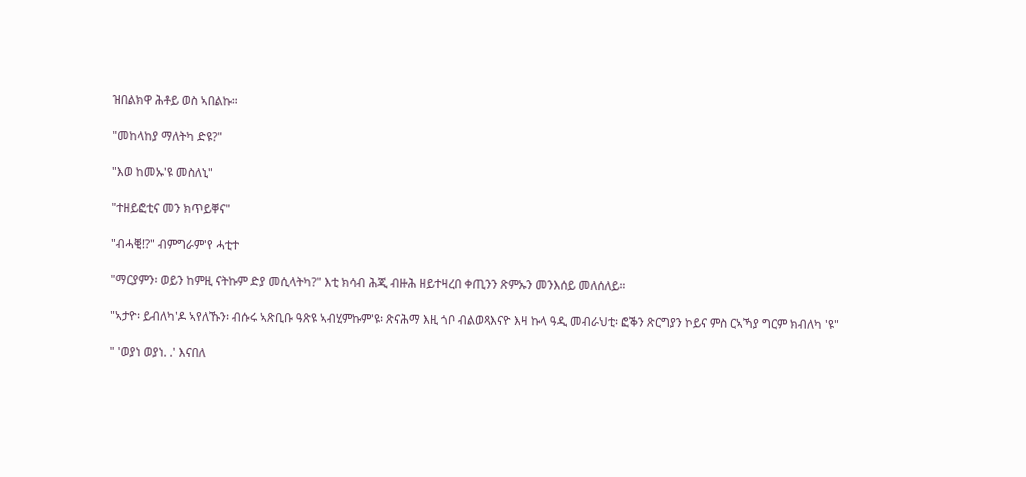ዝበልክዋ ሕቶይ ወስ ኣበልኩ።

"መከላከያ ማለትካ ድዩ?"

"እወ ከመኡ'ዩ መስለኒ"

"ተዘይፎቲና መን ክጥይቐና"

"ብሓቒ!?" ብምግራም'የ ሓቲተ

"ማርያምን፡ ወይን ከምዚ ናትኩም ድያ መሲላትካ?" እቲ ክሳብ ሕጂ ብዙሕ ዘይተዛረበ ቀጢንን ጽምኡን መንእሰይ መለሰለይ።

"ኣታዮ፡ ይብለካ'ዶ ኣየለኹን፡ ብሱሩ ኣጽቢቡ ዓጽዩ ኣብሂምኩም'ዩ፡ ጽናሕማ እዚ ጎቦ ብልወጻእናዮ እዛ ኩላ ዓዲ መብራህቲ፡ ፎቕን ጽርግያን ኮይና ምስ ርኣኻያ ግርም ክብለካ 'ዩ"

" 'ወያነ ወያነ. .' እናበለ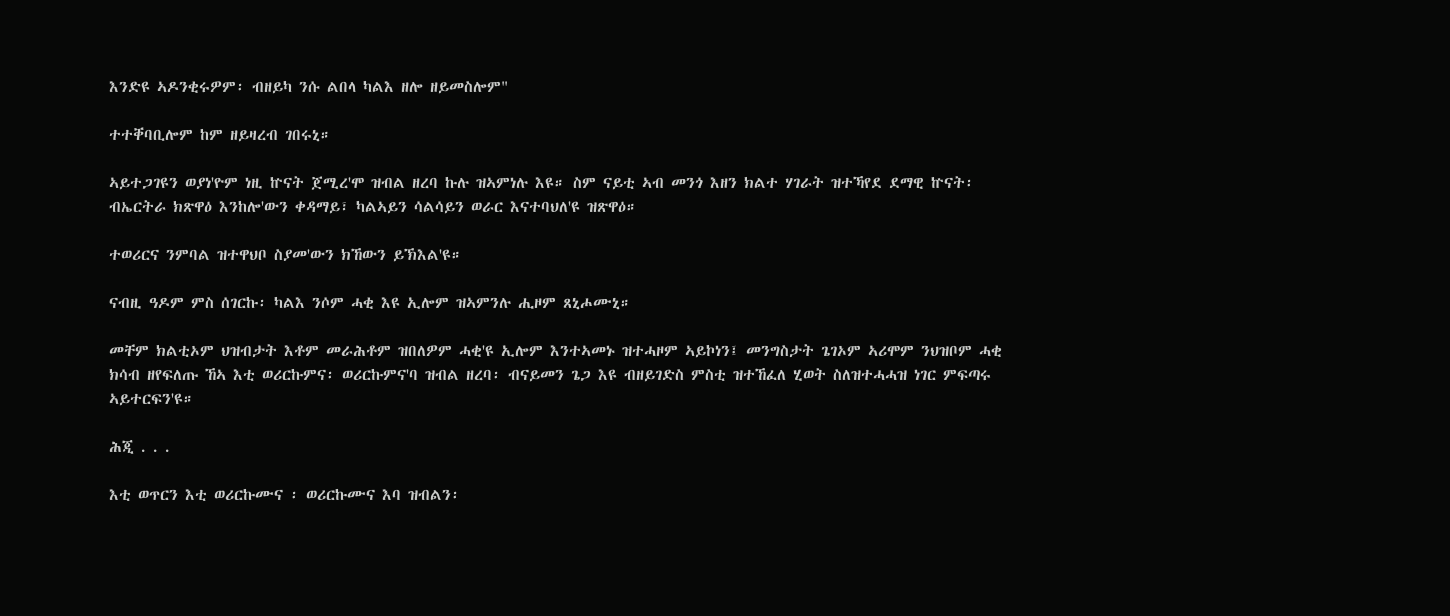እንድዩ ኣዶንቂሩዎም፡ ብዘይካ ንሱ ልበላ ካልእ ዘሎ ዘይመስሎም"

ተተቐባቢሎም ከም ዘይዛረብ ገበሩኒ።

ኣይተጋገዩን ወያነ'ዮም ነዚ ኵናት ጀሚረ'ሞ ዝብል ዘረባ ኩሉ ዝኣምነሉ እዩ። ስም ናይቲ ኣብ መንጎ እዘን ክልተ ሃገራት ዝተኻየደ ደማዊ ኵናት፡ ብኤርትራ ክጽዋዕ እንከሎ'ውን ቀዳማይ፣ ካልኣይን ሳልሳይን ወራር እናተባህለ'ዩ ዝጽዋዕ።

ተወሪርና ንምባል ዝተዋህቦ ስያመ'ውን ክኸውን ይኽእል'ዩ።

ናብዚ ዓዶም ምስ ሰገርኩ፡ ካልእ ንሶም ሓቂ እዩ ኢሎም ዝኣምንሉ ሒዞም ጸኒሖሙኒ።

መቸም ክልቲኦም ህዝብታት እቶም መራሕቶም ዝበለዎም ሓቂ'ዩ ኢሎም እንተኣመኑ ዝተሓዞም ኣይኮነን፤ መንግስታት ጌገኦም ኣሪሞም ንህዝቦም ሓቂ ክሳብ ዘየፍለጡ ኸኣ እቲ ወሪርኩምና፡ ወሪርኩምና'ባ ዝብል ዘረባ፡ ብናይመን ጌጋ እዩ ብዘይገድስ ምስቲ ዝተኸፈለ ሂወት ስለዝተሓሓዝ ነገር ምፍጣሩ ኣይተርፍን'ዩ።

ሕጂ . . .

እቲ ወጥርን እቲ ወሪርኩሙና ፡ ወሪርኩሙና እባ ዝብልን፡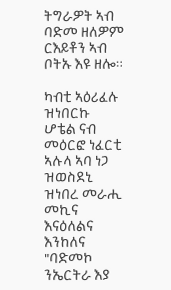ትግራዎት ኣብ ባድመ ዘለዎም ርእይቶን ኣብ ቦትኡ እዩ ዘሎ።

ካብቲ ኣዕሪፈሉ ዝነበርኩ ሆቴል ናብ መዕርፎ ነፈርቲ ኣሉላ ኣባ ነጋ ዝወስደኒ ዝነበረ መራሒ መኪና እናዕለልና እንከለና "ባድመኮ ንኤርትራ እያ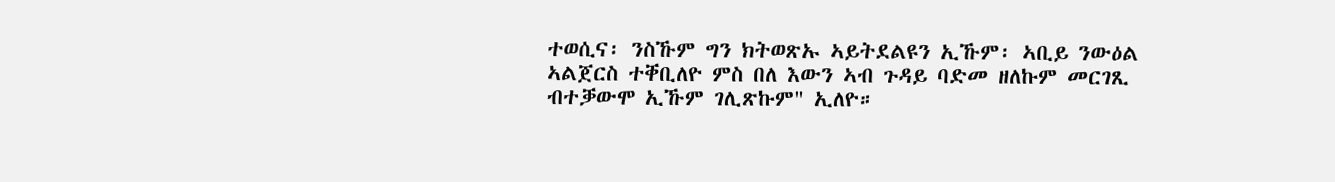ተወሲና፡ ንስኹም ግን ክትወጽኡ ኣይትደልዩን ኢኹም፡ ኣቢይ ንውዕል ኣልጀርስ ተቐቢለዮ ምስ በለ እውን ኣብ ጉዳይ ባድመ ዘለኩም መርገጺ ብተቓውሞ ኢኹም ገሊጽኩም" ኢለዮ።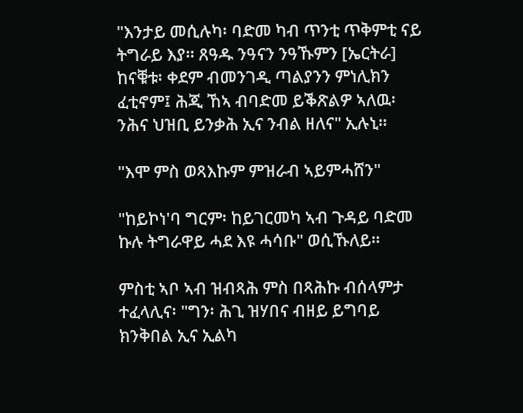"እንታይ መሲሉካ፡ ባድመ ካብ ጥንቲ ጥቅምቲ ናይ ትግራይ እያ። ጸዓዱ ንዓናን ንዓኹምን [ኤርትራ] ከናቑቱ፡ ቀደም ብመንገዲ ጣልያንን ምነሊክን ፈቲኖም፤ ሕጂ ኸኣ ብባድመ ይቕጽልዎ ኣለዉ፡ ንሕና ህዝቢ ይንቃሕ ኢና ንብል ዘለና" ኢሉኒ።

"እሞ ምስ ወጻእኩም ምዝራብ ኣይምሓሸን"

"ከይኮነ'ባ ግርም፡ ከይገርመካ ኣብ ጉዳይ ባድመ ኩሉ ትግራዋይ ሓደ እዩ ሓሳቡ" ወሲኹለይ።

ምስቲ ኣቦ ኣብ ዝብጻሕ ምስ በጻሕኩ ብሰላምታ ተፈላሊና፡ "ግን፡ ሕጊ ዝሃበና ብዘይ ይግባይ ክንቅበል ኢና ኢልካ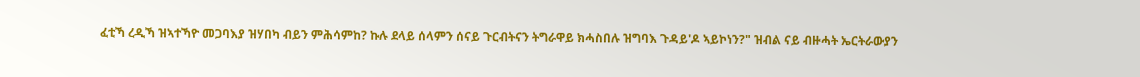ፈቲኻ ረዲኻ ዝኣተኻዮ መጋባእያ ዝሃበካ ብይን ምሕሳምከ? ኩሉ ደላይ ሰላምን ሰናይ ጉርብትናን ትግራዋይ ክሓስበሉ ዝግባእ ጉዳይ'ዶ ኣይኮነን?" ዝብል ናይ ብዙሓት ኤርትራውያን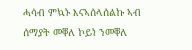ሓሳብ ምኳኑ እናኣሰላሰልኩ ኣብ ሰማያት መቐለ ኮይነ ንመቐለ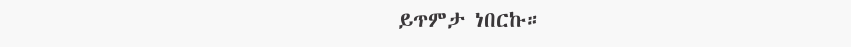ይጥምታ ነበርኩ።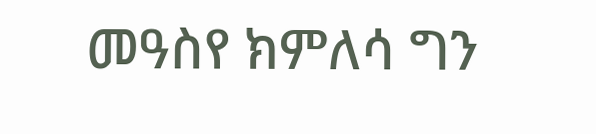መዓስየ ክምለሳ ግን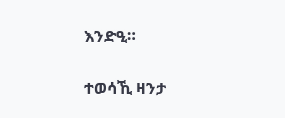እንድዒ።

ተወሳኺ ዛንታ